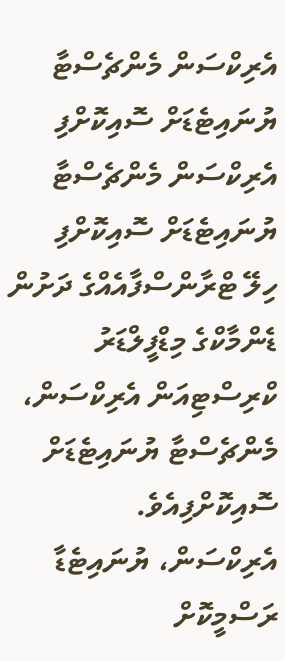އެރިކްސަން މެންޗެސްޓާ ޔުނައިޓެޑަށް ސޮއިކޮށްފި
އެރިކްސަން މެންޗެސްޓާ ޔުނައިޓެޑަށް ސޮއިކޮށްފި
ހިލޭ ޓްރާންސްފާއެއްގެ ދަށުން ޑެންމާކްގެ މިޑްފީލްޑަރު ކްރިސްޓިއަން އެރިކްސަން، މެންޗެސްޓާ ޔުނައިޓެޑަށް ސޮއިކޮށްފިއެވެ.
އެރިކްސަން، ޔުނައިޓެޑާ ރަސްމީކޮށް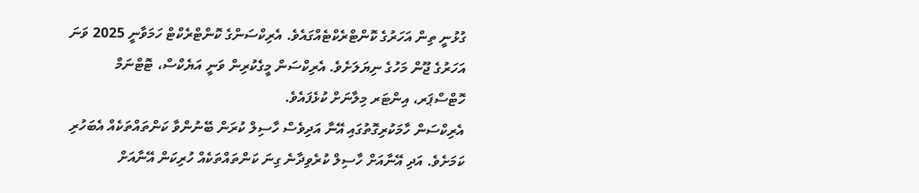ގުޅުނީ ތިން އަހަރުގެ ކޮންޓްރެކްޓެއްގައެވެ. އެރިކްސަންގެ ކޮންޓްރެކްޓް ހަމަވާނީ 2025 ވަނަ އަހަރުގެ ޖޫން މަހުގެ ނިޔަލަށެވެ. އެރިކްސަން މީގެކުރިން ވަނީ އަޔެކްސް، ޓޮޓްނަމް ހޮޓްސްޕަރ، އިންޓަރ މިލާނަށް ކުޅެފައެވެ.
އެރިކްސަން ހާމަކުރިގޮތުގައި އޭނާ އަދިވެސް ހާސިލް ކުރަން ބޭނުންވާ ކަންތައްތަކެއް އެބަހުރި ކަމަށެވެ. އަދި އޭނާއަށް ހާސިލް ކުރެވިދާނެ ގިނަ ކަންތައްތަކެއް ހުރިކަން އޭނާއަށް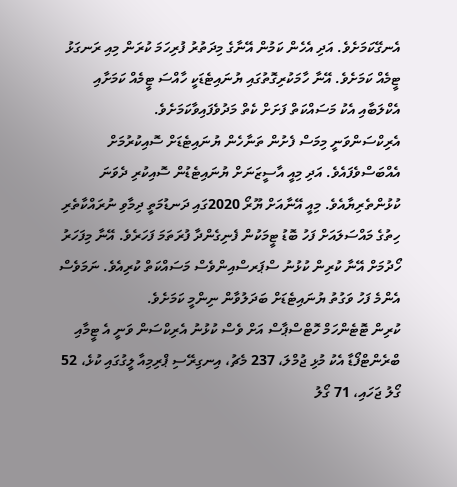އެނގޭކަމަށެވެ. އަދި އެހެން ކަމުން އޭނާގެ މިދަތުރު ފުރިހަމަ ކުރަން މިއި ރަނގަޅު ޓީމެއް ކަމަށެވެ. އޭނާ ހާމަކުރިގޮތުގައި ޔުނައިޓެޑަކީ ހާއްސަ ޓީމެއް ކަމަށާއި އެކްލަބާއި އެކު މަސައްކަތް ފަށަށް ކެތް މަދުވެފައިވާކަމަށެވެ.
އެރިކްސަންވަނީ މިމަސް ފެށުން ތަނާހެން ޔުނައިޓެޑަށް ސޮއިކުރުމަށް އެއްބަސްވެފައެވެ. އަދި މިއީ އާސީޒަނަށް ޔުނައިޓެޑުން ސޮއިކުރި ދެވަނަ ކުޅުންތެރިޔާއެވެ. މިއީ އޭނާއަށް ޔޫރޯ 2020ގައި ދަނޑުމަތީ ދިމާވި ނުރައްކާތެރި ހިތުގެ މައްސަލައަށް ފަހު ބޮޑު ޓީމަކުން ފެނިގެންދާ ފުރަތަމަ ފަހަރެވެ. އޭނާ މިފަހަރު ހޯދުމަށް އޭނާ ކުރިން ކުޅުނު ސްޕަރސްއިންވެސް މަސައްކަތް ކުރިއެވެ. ނަމަވެސް އެންމެ ފަހު ވަގުތު ޔުނައިޓެޑަށް ބަދަލުވާން ނިންމީ ކަމަށެވެ.
ކުރިން ޓޮޓެންހަމް ހޮޓްސްޕާސް އަށް ވެސް ކުޅުނު އެރިކްސަން ވަނީ އެ ޓީމާއި ބްރެންޓްފޯޑާ އެކު މުޅި ޖުމްލަ، 237 މެޗު، އިނގިރޭސި ޕްރިމިއާ ލީގުގައި ކުޅެ، 52 ގޯލު ޖަހައި، 71 ގޯލު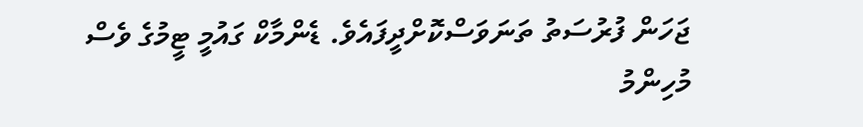ޖަހަން ފުރުސަތު ތަނަވަސްކޮށްދީފައެވެ. ޑެންމާކް ގައުމީ ޓީމުގެ ވެސް މުހިންމު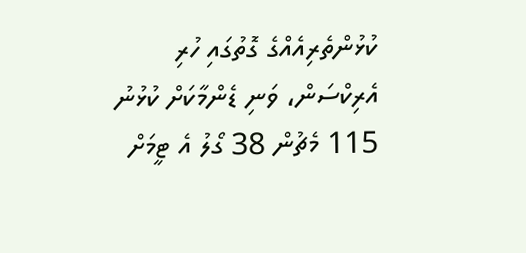ކުޅުންތެރިއެއްގެ ގޮތުގައި ހުރި އެރިކްސަން، ވަނި ޑެންމާކަށް ކުޅުނު 115 މެޗުން 38 ގޯލު އެ ޓީމަށް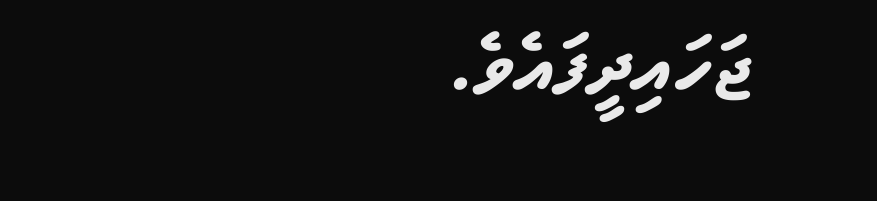ޖަހައިދީފައެވެ.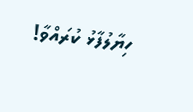ހިޔާލުފާޅު ކުރައްވާ!